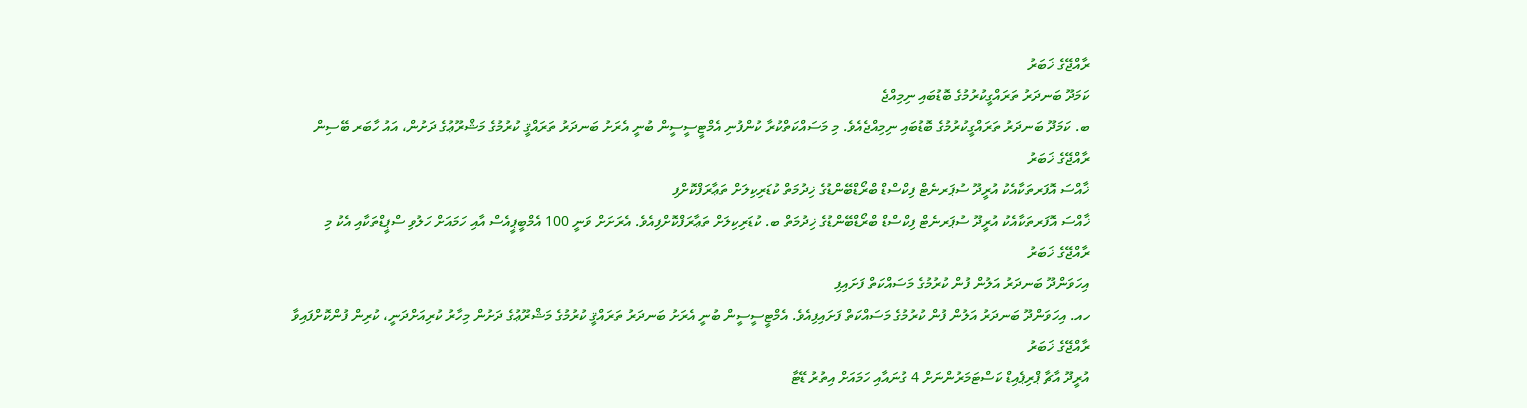ރާއްޖޭގެ ޚަބަރު
ކަމަދޫ ބަނދަރު ތަރައްގީކުރުމުގެ ބޮޑުބައި ނިމިއްޖެ
ބ. ކަމަދޫ ބަނދަރު ތަރައްގީކުރުމުގެ ބޮޑުބައި ނިމިއްޖެއެވެ. މި މަސައްކަތްކުރާ ކުންފުނި އެމްޓީސީސީން ބުނީ އެރަށު ބަނދަރު ތަރައްޤީ ކުރުމުގެ މަޝްރޫޢުގެ ދަށުން، އައު ހާބަރ ބޭސިން
ރާއްޖޭގެ ޚަބަރު
ޚާއްސަ އޮފަރތަކާއެކު އުރީދޫ ސުޕަރނެޓް ފިކްސްޑް ބްރޯޑްބޭންޑުގެ ޚިދުމަތް ކުޑަރިކިލަށް ތަޢާރަފްކޮށްފި
ޚާއްސަ އޮފަރތަކާއެކު އުރީދޫ ސުޕަރނެޓް ފިކްސްޑް ބްރޯޑްބޭންޑުގެ ޚިދުމަތް ބ. ކުޑަރިކިލަށް ތަޢާރަފްކޮށްފިއެވެ. އެރަށަށް ވަނީ 100 އެމްބީޕީއެސް އާއި ހަމައަށް ހަލުވި ސްޕީޑްތަކާއި އެކު މި
ރާއްޖޭގެ ޚަބަރު
އިހަވަންދޫ ބަނދަރު އަލުން ފުން ކުރުމުގެ މަސައްކަތް ފަށައިފި
ހއ. އިހަވަންދޫ ބަނދަރު އަލުން ފުން ކުރުމުގެ މަސައްކަތް ފަށައިފިއެވެ. އެމްޓީސީސީން ބުނީ އެރަށު ބަނދަރު ތަރައްޤީ ކުރުމުގެ މަޝްރޫޢުގެ ދަށުން މިހާރު ކުރިއަށްދަނީ، ކުރިން ފުންކޮށްފައިވާ
ރާއްޖޭގެ ޚަބަރު
އުރީދޫ އާޗާ ޕްރިޕެއިޑް ކަސްޓަމަރުންނަށް 4 ގުނައާއި ހަމައަށް އިތުރު ޑޭޓާ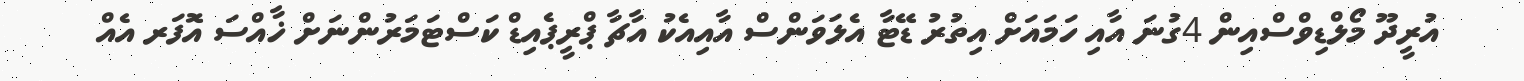އުރީދޫ މޯލްޑިވްސްއިން 4ގުނަ އާއި ހަމައަށް އިތުރު ޑޭޓާ އެލަވަންސް އާއިއެކު އާޗާ ޕްރީޕެއިޑް ކަސްޓަމަރުންނަށް ޚާއްސަ އޮފަރ އެއް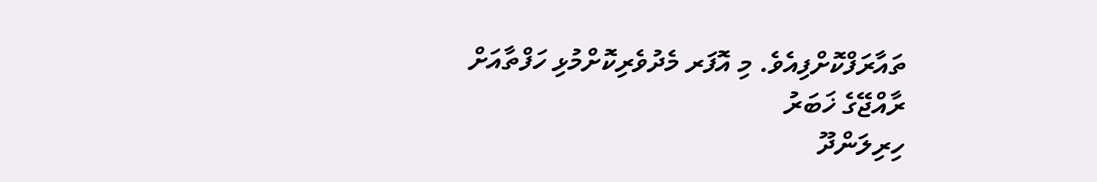ތައާރަފްކޮށްފިއެވެ. މި އޮފަރ މެދުވެރިކޮށްމުޅި ހަފްތާއަށް
ރާއްޖޭގެ ޚަބަރު
ހިރިލަންދޫ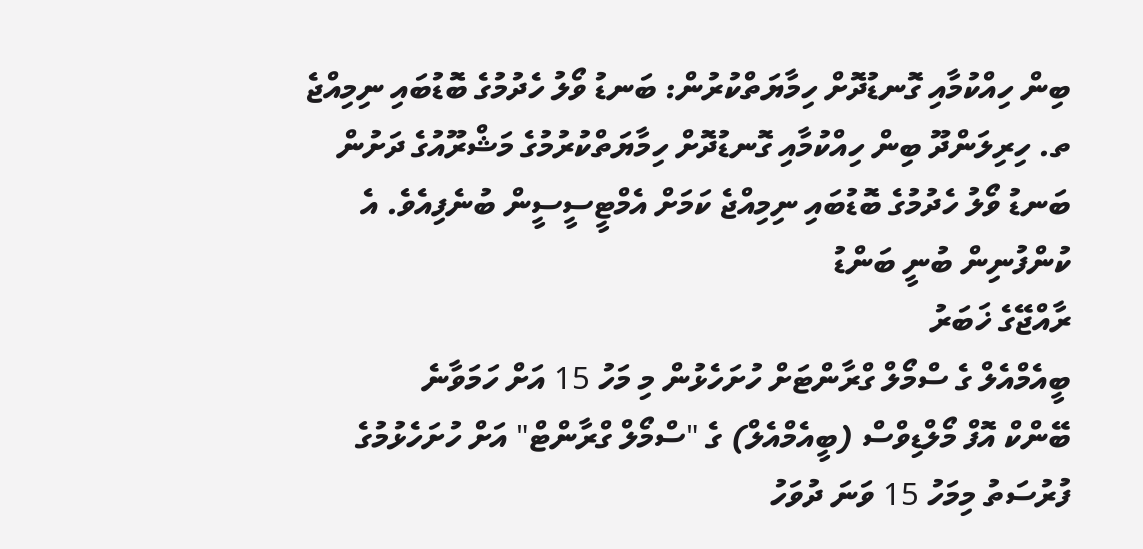ބިން ހިއްކުމާއި ގޮނޑުދޮށް ހިމާޔަތްކުރުން: ބަނޑު ވޯލު ހެދުމުގެ ބޮޑުބައި ނިމިއްޖެ
ތ. ހިރިލަންދޫ ބިން ހިއްކުމާއި ގޮނޑުދޮށް ހިމާޔަތްކުރުމުގެ މަޝްރޫއުގެ ދަށުން ބަނޑު ވޯލު ހެދުމުގެ ބޮޑުބައި ނިމިއްޖެ ކަމަށް އެމްޓީސީސީން ބުނެފިއެވެ. އެ ކުންފުނިން ބުނީ ބަންޑު
ރާއްޖޭގެ ޚަބަރު
ބީއެމްއެލް ގެ ސްމޯލް ގްރާންޓަށް ހުށަހެޅުން މި މަހު 15 އަށް ހަމަވާނެ
ބޭންކް އޮފް މޯލްޑިވްސް (ބީއެމްއެލް) ގެ "ސްމޯލް ގްރާންޓް" އަށް ހުށަހެޅުމުގެ ފުރުސަތު މިމަހު 15 ވަނަ ދުވަހު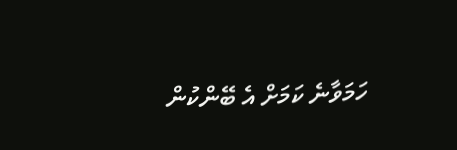ހަމަވާނެ ކަމަށް އެ ބޭންކުން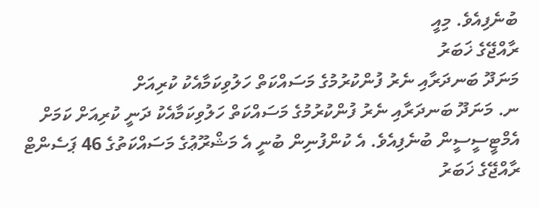ބުނެފިއެވެ. މިއީ
ރާއްޖޭގެ ޚަބަރު
މަނަދޫ ބަނދަރާއި ނެރު ފުންކުރުމުގެ މަސައްކަތް ހަލުވިކަމާއެކު ކުރިއަށް
ނ. މަނަދޫ ބަނދަރާއި ނެރު ފުންކުރުމުގެ މަސައްކަތް ހަލުވިކަމާއެކު ދަނީ ކުރިއަށް ކަމަށް އެމްޓީސީސީން ބުނެފިއެވެ. އެ ކުންފުނިން ބުނީ އެ މަޝްރޫޢުގެ މަސައްކަތުގެ 46 ޕަސެންޓް
ރާއްޖޭގެ ޚަބަރު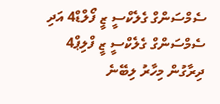ސެމްސަންގް ގެލެކްސީ ޒީ ފޯލްޑް4 އަދި ސެމްސަންގް ގެލެކްސީ ޒީ ފްލިޕް4 ދިރާގުން މިހާރު ލިބޭނެ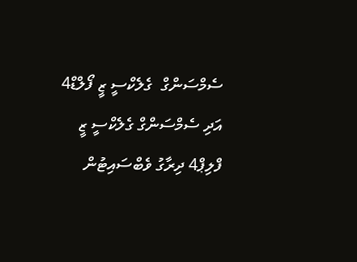ސެމްސަންގް  ގެލެކްސީ ޒީ ފޯލްޑް4 އަދި ސެމްސަންގް ގެލެކްސީ ޒީ ފްލިޕް4 ދިރާގު ވެބްސައިޓުން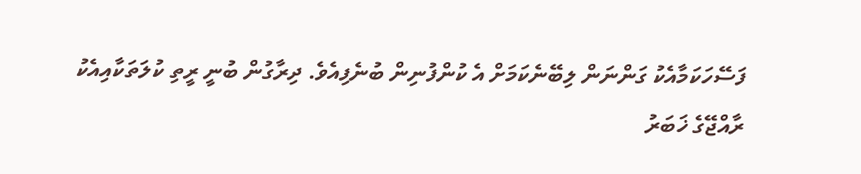ފަސޭހަކަމާއެކު ގަންނަން ލިބޭނެކަމަށް އެ ކުންފުނިން ބުނެފިއެވެ. ދިރާގުން ބުނީ ރީތި ކުލަތަކާއިއެކު
ރާއްޖޭގެ ޚަބަރު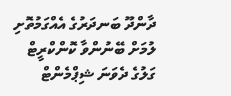ދާންދޫ ބަނދަރުގެ އެއްގަމުތޮށި ލުމަށް ބޭނުންވާ ކޮންކްރީޓް ގަލުގެ ދެވަނަ ޝިޕްމެންޓް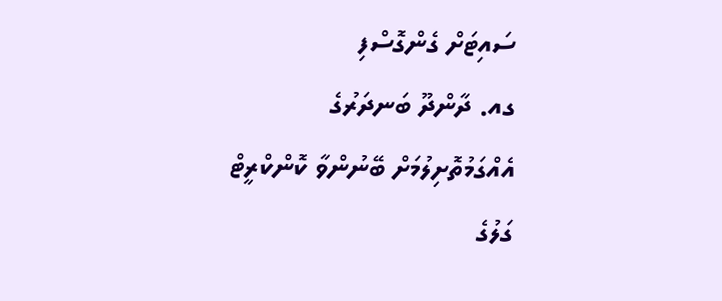ސައިޓަށް ގެންގޮސްފި
ގއ. ދާންދޫ ބަނދަރުގެ އެއްގަމުތޮށިލުމަށް ބޭނުންވާ ކޮންކްރީޓް ގަލުގެ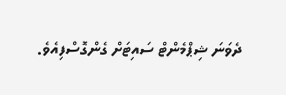ދެވަނަ ޝިޕްމެންޓް ސައިޓަށް ގެންގޮސްފިއެވެ.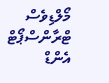މޯލްޑިވެސް ޓްރާންސްޕޯޓް އެންޑް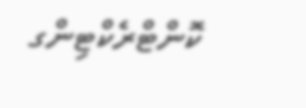ކޮންޓްރެކްޓިންގ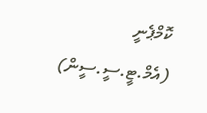ކޮމްޕެނީ (އެމް.ޓީ.ސީ.ސީން)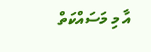އާ މި މަސައްކަތް